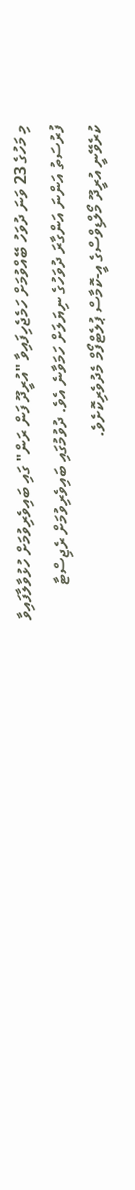މި މަހުގެ 23 ވަނަ ދުވަހު ބޭއްވުމަށް ހަމެޖެހިފައިވާ "އުރީދޫ ފަން ރަން" ގައި ބައިވެރިވުމަށް ހުޅުވާލާފައިވާ ފުރުސަތު އަންނަ އަންގާރަ ދުވަހުގެ ނިޔަލަށް ހަމަވާނެ އެވެ. ދުވުމުގައި ބައިވެރިވުމަށް ރެޖިސްޓާ ކުރެވޭނީ އުރީދޫ މޯލްޑިވްސްގެ އީ-ކޮމާސް ޕުލެޓްފޯމް މެދުވެރިކޮށެވެ.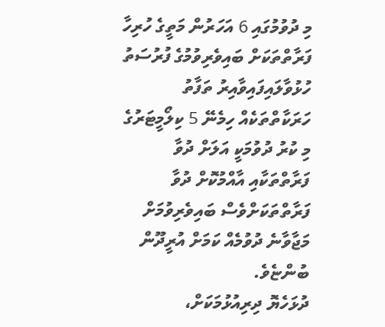މި ދުވުމުގައި 6 އަހަރުން މަތީގެ ހުރިހާ ފަރާތްތަކަށް ބައިވެރިވުމުގެ ފުރުސަތު ހުޅުވާލައިފައިވާއިރު ތަފާތު ހަރަކާތްތަކެއް ހިމެނޭ 5 ކިލޯމީޓަރުގެ މި ކުރު ދުވުމަކީ އަލަށް ދުވާ ފަރާތްތަކާއި އާއްމުކޮށް ދުވާ ފަރާތްތަކަށްވެސް ބައިވެރިވުމަށް މަޖާވާނެ ދުވުމެއް ކަމަށް އުރީދޫން ބުންޏެވެ.
ދުޅަހެޔޮ ދިރިއުޅުމަކަށް،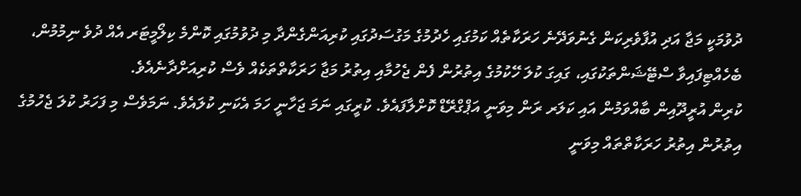ދުވުމަކީ މަޖާ އަދި އުފާވެރިކަން ގެނުވަދޭނެ ހަރަކާތެއް ކަމުގައި ހެދުމުގެ މަގުސަދުގައި ކުރިއަންގެންދާ މި ދުވުމުގައި ކޮންމެ ކިލޯމީޓަރ އެއް ދުވެ ނިމުމުން، ބެހެއްޓިފައިވާ ސްޓޭޝަންތަކުގައި، ގައިގަ ކުލަ ހޭކުމުގެ އިތުރުން ފެން ޖެހުމާއި އިތުރު މަޖާ ހަރަކާތްތަކެއް ވެސް ކުރިއަށްދާނެއެވެ.
ކުރިން އުރީދޫއިން ބާއްވަމުން އައި ކަލަރ ރަން މިވަނީ އަޕްގްރޭޑް ކޮށްލާފައެވެ. ކުރީގައި ނަމަ ޖަހާނީ ހަމަ އެކަނި ކުލައެވެ. ނަމަވެސް މި ފަހަރު ކުލަ ޖެހުމުގެ އިތުރުން އިތުރު ހަރަކާތްތައް މިވަނީ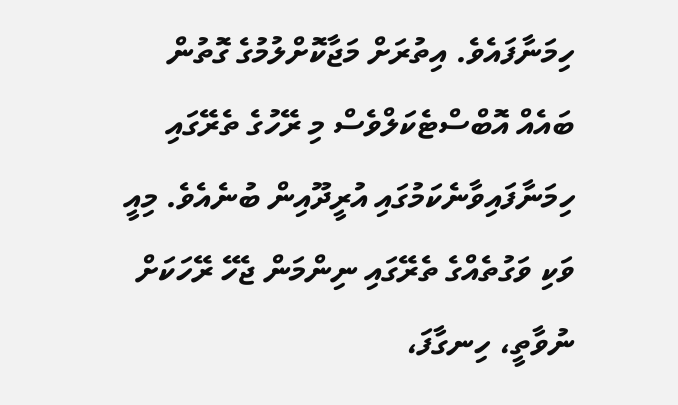ހިމަނާފައެވެ. އިތުރަށް މަޖާކޮށްލުމުގެ ގޮތުން ބައެއް އޮބްސްޓެކަލްވެސް މި ރޭހުގެ ތެރޭގައި ހިމަނާފައިވާނެކަމުގައި އުރީދޫއިން ބުނެއެވެ. މިއީ ވަކި ވަގުތެއްގެ ތެރޭގައި ނިންމަން ޖެހޭ ރޭހަކަށް ނުވާތީ، ހިނގާފަ،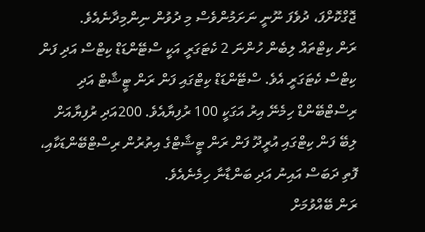ޖޮގްކޮށްފަ، ދުވެފަ ނޫނީ ނަށަމުންވެސް މި ދުވުން ނިންމިދާނެއެވެ.
ރަން ކިޓްތައް ލިބެން ހުންނަ 2 ކެޓަގަރީ އަކީ ސްޓޭންޑަޑް ކިޓްސް އަދި ފަން ކިޓްސް ކެޓަގަރީ އެވެ. ސްޓޭންޑަޑް ކިޓްގައި ފަން ރަން ޓީޝާޓް އަދި ރިސްޓްބޭންޑް ހިމެނޭ އިރު އަގަކީ 100 ރުފިޔާއެވެ. 200އަދި ރުފިޔާއަށް ލިބޭ ފަން ކިޓްގައި އުރީދޫ ފަން ރަން ޓީޝާޓްގެ އިތުރުން ރިސްޓްބޭންޑަކާއި، ފޮތި ދަބަސް އައިނު އަދި ބަންޑާނާ ހިމެނެއެވެ.
ރަން ބޭއްވުމަށް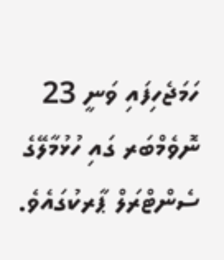ހަމަޖެހިފައި ވަނީ 23 ނޮވެމްބަރ ގައި ހުޅުމާލޭގެ ސެންޓްރަލް ޕާރކުގައެވެ.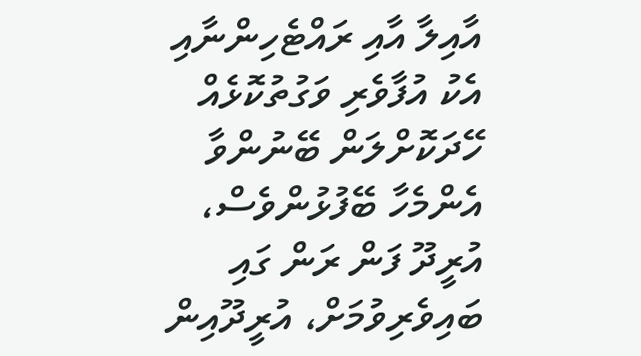އާއިލާ އާއި ރައްޓެހިންނާއި އެކު އުފާވެރި ވަގުތުކޮޅެއް ހޭދަކޮށްލަން ބޭނުންވާ އެންމެހާ ބޭފުޅުންވެސް، އުރީދޫ ފަން ރަން ގައި ބައިވެރިވުމަށް، އުރީދޫއިން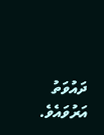ދައުވަތު އަރުވައެވެ.